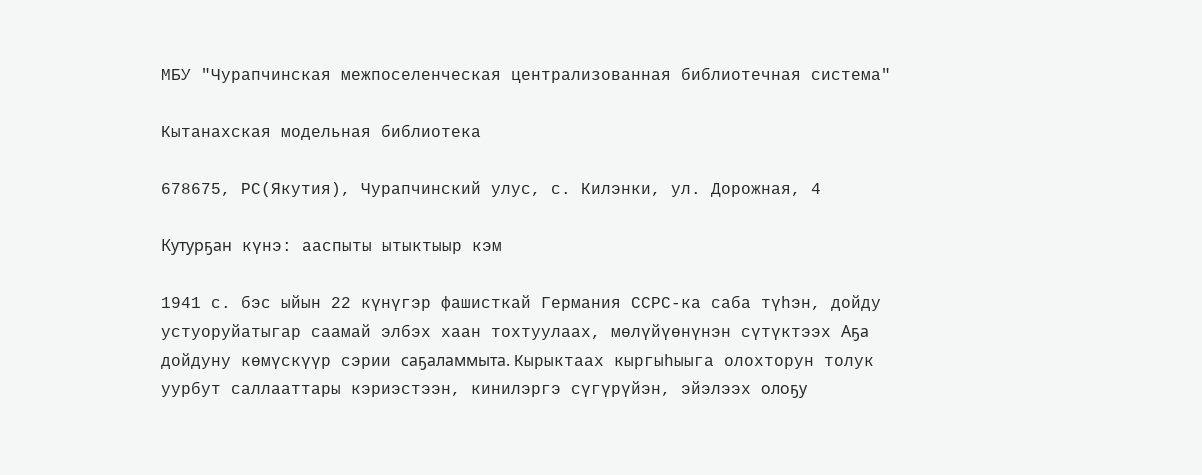МБУ "Чурапчинская межпоселенческая централизованная библиотечная система"

Кытанахская модельная библиотека

678675, РС(Якутия), Чурапчинский улус, с. Килэнки, ул. Дорожная, 4

Кутурҕан күнэ: ааспыты ытыктыыр кэм

1941 с. бэс ыйын 22 күнүгэр фашисткай Германия ССРС-ка саба түһэн, дойду устуоруйатыгар саамай элбэх хаан тохтуулаах, мөлүйүөнүнэн сүтүктээх Аҕа дойдуну көмүскүүр сэрии саҕаламмыта. Кырыктаах кыргыһыыга олохторун толук уурбут саллааттары кэриэстээн, кинилэргэ сүгүрүйэн, эйэлээх олоҕу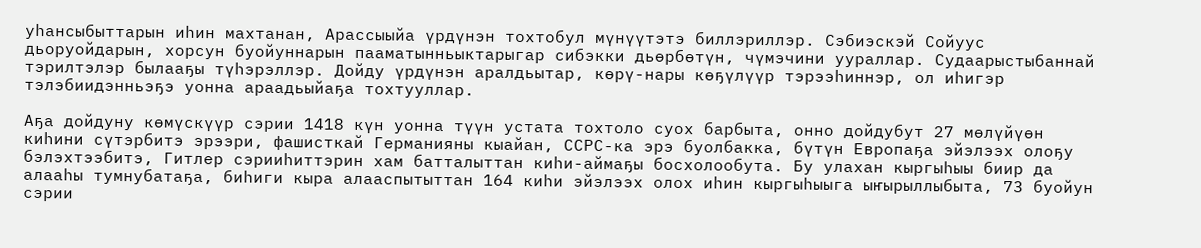уһансыбыттарын иһин махтанан, Арассыыйа үрдүнэн тохтобул мүнүүтэтэ биллэриллэр. Сэбиэскэй Сойуус дьоруойдарын, хорсун буойуннарын пааматынньыктарыгар сибэкки дьөрбөтүн, чүмэчини уураллар. Судаарыстыбаннай тэрилтэлэр былааҕы түһэрэллэр. Дойду үрдүнэн аралдьытар, көрү-нары көҕүлүүр тэрээһиннэр, ол иһигэр тэлэбиидэнньэҕэ уонна араадьыйаҕа тохтууллар.

Аҕа дойдуну көмүскүүр сэрии 1418 күн уонна түүн устата тохтоло суох барбыта, онно дойдубут 27 мөлүйүөн киһини сүтэрбитэ эрээри, фашисткай Германияны кыайан, ССРС-ка эрэ буолбакка, бүтүн Европаҕа эйэлээх олоҕу бэлэхтээбитэ, Гитлер сэрииһиттэрин хам батталыттан киһи-аймаҕы босхолообута. Бу улахан кыргыһыы биир да алааһы тумнубатаҕа, биһиги кыра алааспытыттан 164 киһи эйэлээх олох иһин кыргыһыыга ыҥырыллыбыта, 73 буойун сэрии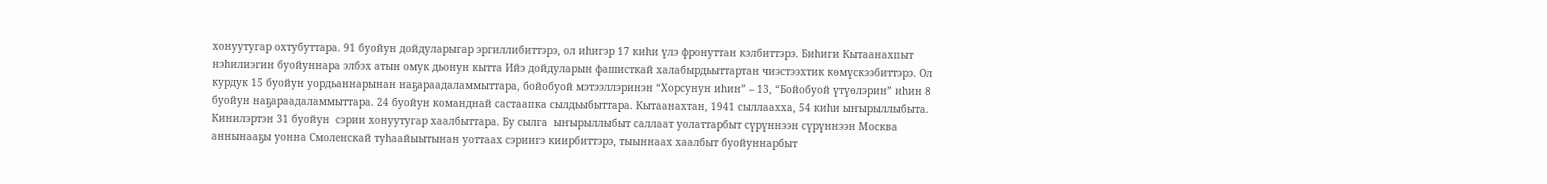хонуутугар охтубуттара. 91 буойун дойдуларыгар эргиллибиттэрэ, ол иһигэр 17 киһи үлэ фронуттан кэлбиттэрэ. Биһиги Кытаанахпыт нэһилиэгин буойуннара элбэх атын омук дьонун кытта Ийэ дойдуларын фашисткай халабырдьыттартан чиэстээхтик көмүскээбиттэрэ. Ол курдук 15 буойун уордьаннарынан наҕараадаламмыттара, бойобуой мэтээллэринэн “Хорсунун иһин” – 13, “Бойобуой үтүөлэрин” иһин 8 буойун наҕараадаламмыттара. 24 буойун команднай састаапка сылдьыбыттара. Кытаанахтан, 1941 сыллаахха, 54 киһи ыҥырыллыбыта. Кинилэртэн 31 буойун  сэрии хонуутугар хаалбыттара. Бу сылга  ыҥырыллыбыт саллаат уолаттарбыт сүрүннээн сүрүннээн Москва аннынааҕы уонна Смоленскай туһаайыытынан уоттаах сэриигэ киирбиттэрэ, тыыннаах хаалбыт буойуннарбыт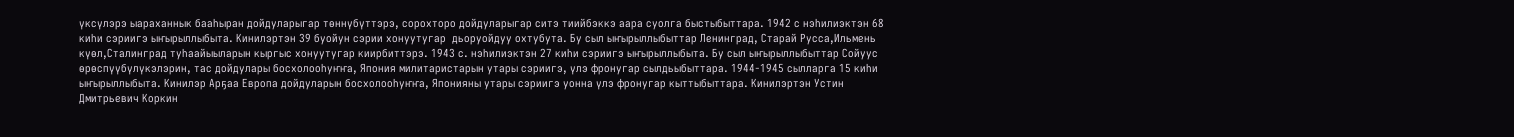үксүлэрэ ыараханнык бааһыран дойдуларыгар төннүбүттэрэ, сорохторо дойдуларыгар ситэ тиийбэккэ аара суолга быстыбыттара. 1942 с нэһилиэктэн 68 киһи сэриигэ ыҥырыллыбыта. Кинилэртэн 39 буойун сэрии хонуутугар  дьоруойдуу охтубута. Бу сыл ыҥырыллыбыттар Ленинград, Старай Русса,Ильмень күөл,Сталинград туһаайыыларын кыргыс хонуутугар киирбиттэрэ. 1943 с. нэһилиэктэн 27 киһи сэриигэ ыҥырыллыбыта. Бу сыл ыҥырыллыбыттар Сойуус өрөспүүбүлүкэлэрин, тас дойдулары босхолооһуҥҥа, Япония милитаристарын утары сэриигэ, үлэ фронугар сылдьыбыттара. 1944-1945 сылларга 15 киһи ыҥырыллыбыта. Кинилэр Арҕаа Европа дойдуларын босхолооһуҥҥа, Японияны утары сэриигэ уонна үлэ фронугар кыттыбыттара. Кинилэртэн Устин Дмитрьевич Коркин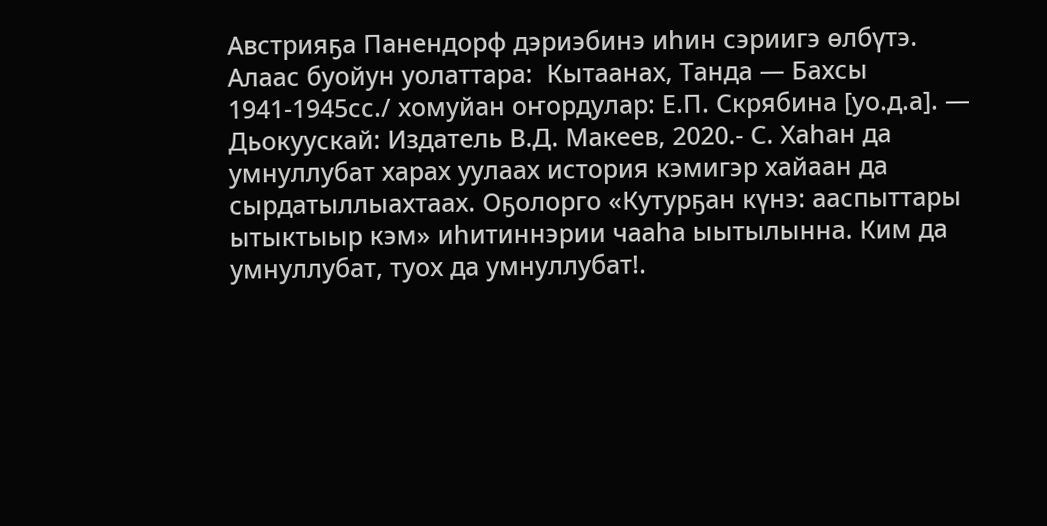Австрияҕа Панендорф дэриэбинэ иһин сэриигэ өлбүтэ.   Алаас буойун уолаттара:  Кытаанах, Танда — Бахсы 1941-1945сс./ хомуйан оҥордулар: Е.П. Скрябина [уо.д.а]. — Дьокуускай: Издатель В.Д. Макеев, 2020.- С. Хаһан да умнуллубат харах уулаах история кэмигэр хайаан да сырдатыллыахтаах. Оҕолорго «Кутурҕан күнэ: ааспыттары ытыктыыр кэм» иһитиннэрии чааһа ыытылынна. Ким да умнуллубат, туох да умнуллубат!.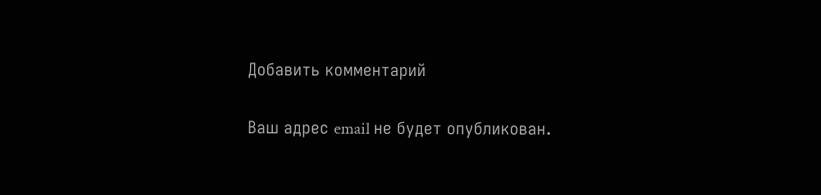Добавить комментарий

Ваш адрес email не будет опубликован.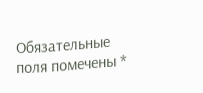Обязательные поля помечены *